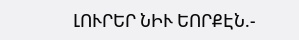ԼՈՒՐԵՐ ՆԻՒ ԵՈՐՔԷՆ.-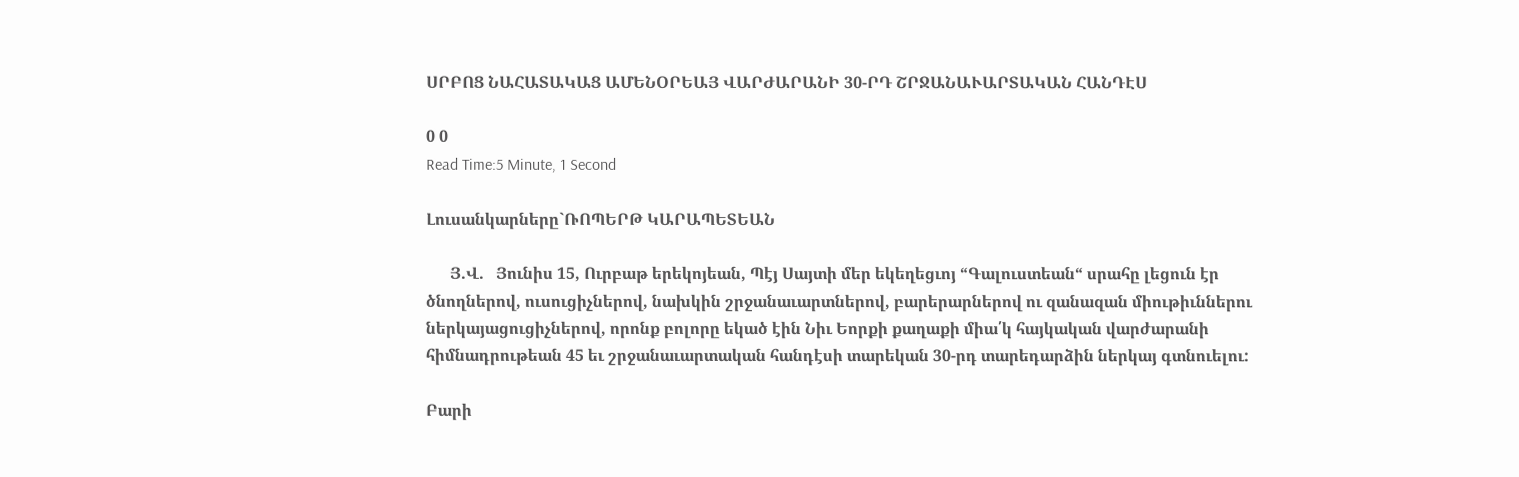ՍՐԲՈՑ ՆԱՀԱՏԱԿԱՑ ԱՄԵՆՕՐԵԱՅ ՎԱՐԺԱՐԱՆԻ 30-ՐԴ ՇՐՋԱՆԱՒԱՐՏԱԿԱՆ ՀԱՆԴԷՍ

0 0
Read Time:5 Minute, 1 Second

Լուսանկարները`ՌՈՊԵՐԹ ԿԱՐԱՊԵՏԵԱՆ

      Յ.Վ.   Յունիս 15, Ուրբաթ երեկոյեան, Պէյ Սայտի մեր եկեղեցւոյ “Գալուստեան“ սրահը լեցուն էր ծնողներով, ուսուցիչներով, նախկին շրջանաւարտներով, բարերարներով ու զանազան միութիւններու ներկայացուցիչներով, որոնք բոլորը եկած էին Նիւ Եորքի քաղաքի միա՛կ հայկական վարժարանի հիմնադրութեան 45 եւ շրջանաւարտական հանդէսի տարեկան 30-րդ տարեդարձին ներկայ գտնուելու:

Բարի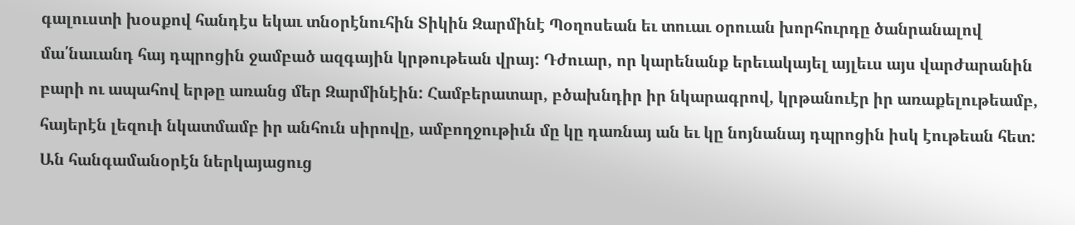գալուստի խօսքով հանդէս եկաւ տնօրէնուհին Տիկին Զարմինէ Պօղոսեան եւ տուաւ օրուան խորհուրդը ծանրանալով մա՛նաւանդ հայ դպրոցին ջամբած ազգային կրթութեան վրայ: Դժուար, որ կարենանք երեւակայել այլեւս այս վարժարանին բարի ու ապահով երթը առանց մեր Զարմինէին: Համբերատար, բծախնդիր իր նկարագրով, կրթանուէր իր առաքելութեամբ, հայերէն լեզուի նկատմամբ իր անհուն սիրովը, ամբողջութիւն մը կը դառնայ ան եւ կը նոյնանայ դպրոցին իսկ էութեան հետ: Ան հանգամանօրէն ներկայացուց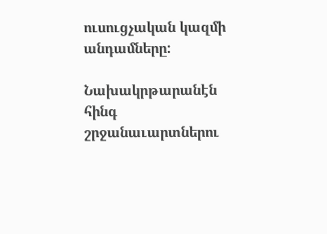ուսուցչական կազմի անդամները:

Նախակրթարանէն հինգ շրջանաւարտներու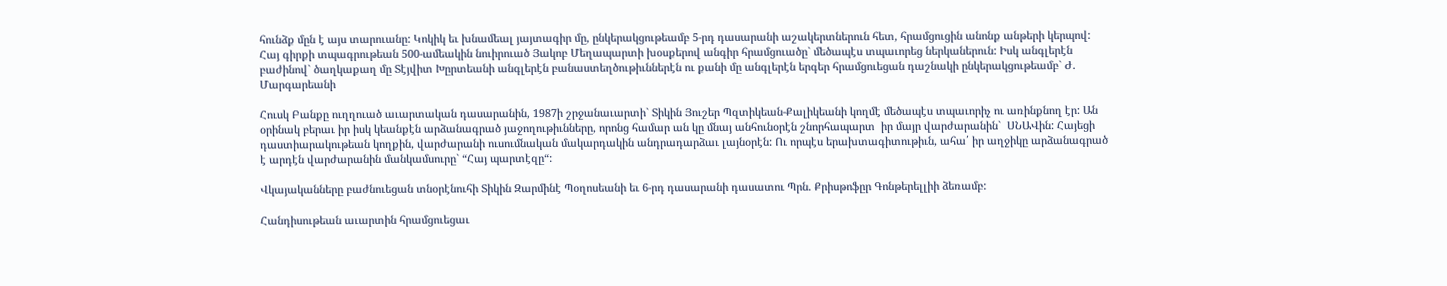հունձք մըն է այս տարուանը: Կոկիկ եւ խնամեալ յայտագիր մը, ընկերակցութեամբ 5-րդ դասարանի աշակերտներուն հետ, հրամցուցին անոնք անթերի կերպով: Հայ գիրքի տպագրութեան 500-ամեակին նուիրուած Յակոբ Մեղապարտի խօսքերով անգիր հրամցուածը` մեծապէս տպաւորեց ներկաներուն: Իսկ անգլերէն բաժինով` ծաղկաքաղ մը Տէյվիտ Խըրտեանի անգլերէն բանաստեղծութիւններէն ու քանի մը անգլերէն երգեր հրամցուեցան դաշնակի ընկերակցութեամբ` Ժ. Մարգարեանի

Հուսկ Բանքը ուղղուած աւարտական դասարանին, 1987ի շրջանաւարտի` Տիկին Յուշեր Պզտիկեան-Քալիկեանի կողմէ մեծապէս տպաւորիչ ու առինքնող էր: Ան օրինակ բերաւ իր իսկ կեանքէն արձանագրած յաջողութիւնները, որոնց համար ան կը մնայ անհունօրէն շնորհապարտ  իր մայր վարժարանին`  ՍՆԱՎին: Հայեցի դաստիարակութեան կողքին, վարժարանի ուսումնական մակարդակին անդրադարձաւ լայնօրէն: Ու որպէս երախտագիտութիւն, ահա՛ իր աղջիկը արձանագրած է արդէն վարժարանին մանկամսուրը` “Հայ պարտէզը“:

Վկայականները բաժնուեցան տնօրէնուհի Տիկին Զարմինէ Պօղոսեանի եւ 6-րդ դասարանի դասատու Պրն. Քրիսթոֆըր Գոնթերելլիի ձեռամբ:

Հանդիսութեան աւարտին հրամցուեցաւ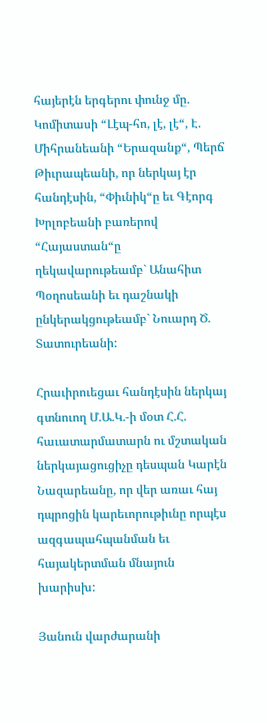հայերէն երգերու փունջ մը. Կոմիտասի “Լէպ-հո, լէ, լէ“, Է. Միհրանեանի “Երազանք“, Պերճ Թիւրապեանի, որ ներկայ էր հանդէսին, “Փիւնիկ“ը եւ Գէորգ Խրլոբեանի բառերով “Հայաստան“ը ղեկավարութեամբ` Անահիտ Պօղոսեանի եւ դաշնակի ընկերակցութեամբ` Նուարդ Ծ. Տատուրեանի:

Հրաւիրուեցաւ հանդէսին ներկայ գտնուող Մ.Ա.Կ.-ի մօտ Հ.Հ. հաւատարմատարն ու մշտական ներկայացուցիչը դեսպան Կարէն Նազարեանը, որ վեր առաւ հայ դպրոցին կարեւորութիւնը որպէս ազգապահպանման եւ հայակերտման մնայուն խարիսխ:

Յանուն վարժարանի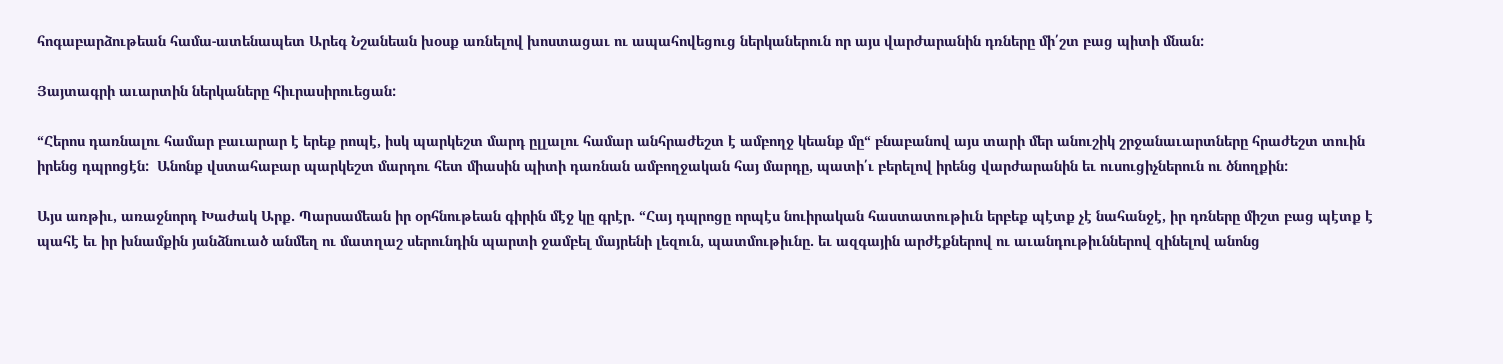հոգաբարձութեան համա-ատենապետ Արեգ Նշանեան խօսք առնելով խոստացաւ ու ապահովեցուց ներկաներուն որ այս վարժարանին դռները մի՛շտ բաց պիտի մնան:

Յայտագրի աւարտին ներկաները հիւրասիրուեցան:

“Հերոս դառնալու համար բաւարար է երեք րոպէ, իսկ պարկեշտ մարդ ըլլալու համար անհրաժեշտ է ամբողջ կեանք մը“ բնաբանով այս տարի մեր անուշիկ շրջանաւարտները հրաժեշտ տուին իրենց դպրոցէն:  Անոնք վստահաբար պարկեշտ մարդու հետ միասին պիտի դառնան ամբողջական հայ մարդը, պատի՛ւ բերելով իրենց վարժարանին եւ ուսուցիչներուն ու ծնողքին:

Այս առթիւ, առաջնորդ Խաժակ Արք. Պարսամեան իր օրհնութեան գիրին մէջ կը գրէր. “Հայ դպրոցը որպէս նուիրական հաստատութիւն երբեք պէտք չէ նահանջէ, իր դռները միշտ բաց պէտք է պահէ եւ իր խնամքին յանձնուած անմեղ ու մատղաշ սերունդին պարտի ջամբել մայրենի լեզուն, պատմութիւնը. եւ ազգային արժէքներով ու աւանդութիւններով զինելով անոնց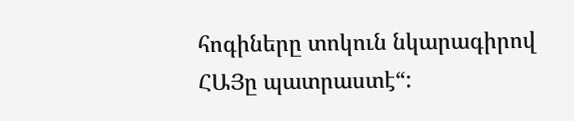հոգիները տոկուն նկարագիրով ՀԱՅը պատրաստէ“: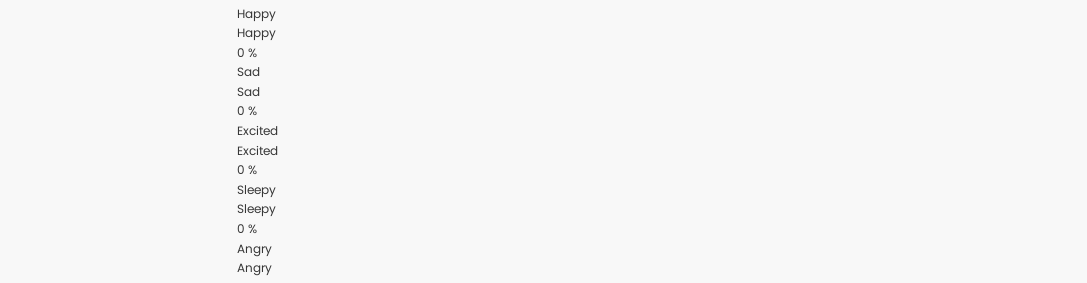Happy
Happy
0 %
Sad
Sad
0 %
Excited
Excited
0 %
Sleepy
Sleepy
0 %
Angry
Angry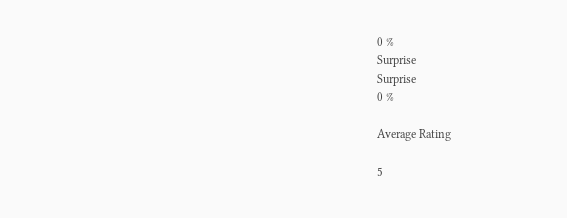0 %
Surprise
Surprise
0 %

Average Rating

5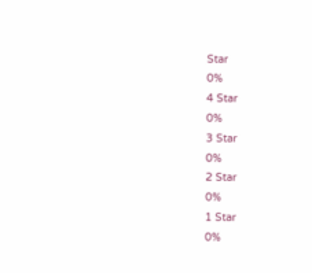Star
0%
4 Star
0%
3 Star
0%
2 Star
0%
1 Star
0%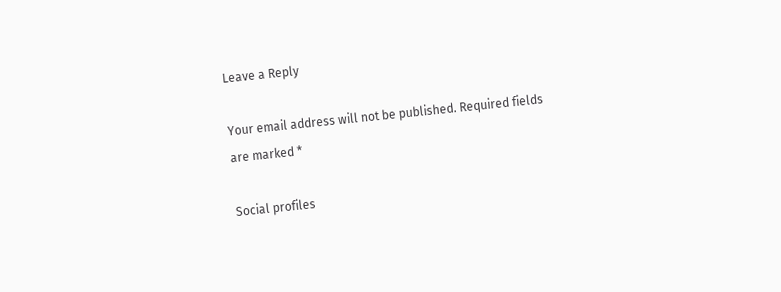Leave a Reply

Your email address will not be published. Required fields are marked *

Social profiles